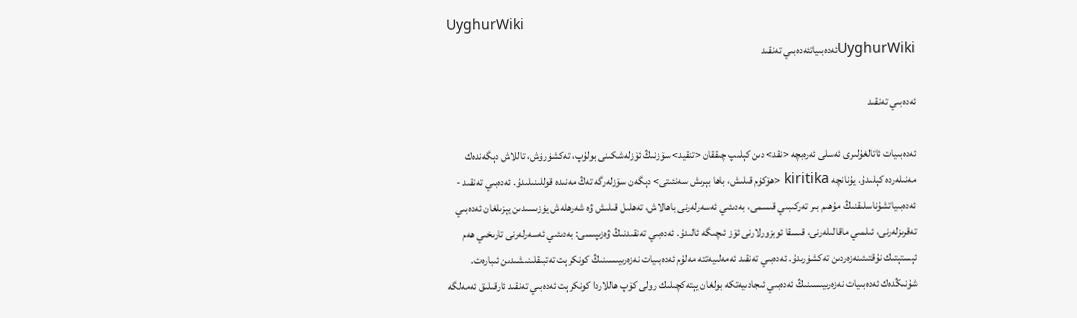UyghurWiki
UyghurWikiئەدەبىياتئەدەبىي تەنقىد

ئەدەبىي تەنقىد

ئەدەبىيات ئاتالغۇلىرى ئەسلى ئەرەبچە <نقد> دىن كېلىپ چىققان <تنقيد> سۆزنىڭ ئۆزلەشكىنى بولۇپ، تەكشۈرۈش، تاللاش دېگەندەك مەنىلەردە كېلىدۇ. يۇنانچە kiritika <ھۆكۈم قىلىش، باھا بېرىش سەنئىتى> دېگەن سۆزلەرگە تەڭ مەنىدە قوللىنىلىدۇ. ئەدەبىي تەنقىد - ئەدەبىياتشۇناسلىقنىڭ مۇھىم بىر تەركىبىي قىسمى، بەدىئىي ئەسەرلەرنى باھالاش، تەھلىل قىلىش ۋە شەرھلەش يۈزىسىدىن يېزىلغان ئەدەبىي تەقرىزلەرنى، ئىلمىي ماقالىلەرنى، قىسقا ئوبزورلارنى ئۆز ئىچىگە ئالىدۇ. ئەدەبىي تەنقىدنىڭ ۋەزىپىسى: بەدىئىي ئەسەرلەرنى تارىخىي ھەم ئېستېتىك نۇقتىئىنەزەردىن تەكشۈرىدۇ. ئەدەبىي تەنقىد ئەمەلىيەتتە مەلۇم ئەدەبىيات نەزەرىيىسىنىڭ كونكرېت تەتبىقلىنىشىدىن ئىبارەت. شۇنىڭدەك ئەدەبىيات نەزەرىيىسىنىڭ ئەدەبىي ئىجادىيەتكە بولغان يېتەكچىلىك رولى كۆپ ھاللاردا كونكرېت ئەدەبىي تەنقىد ئارقىلىق ئەمەلگە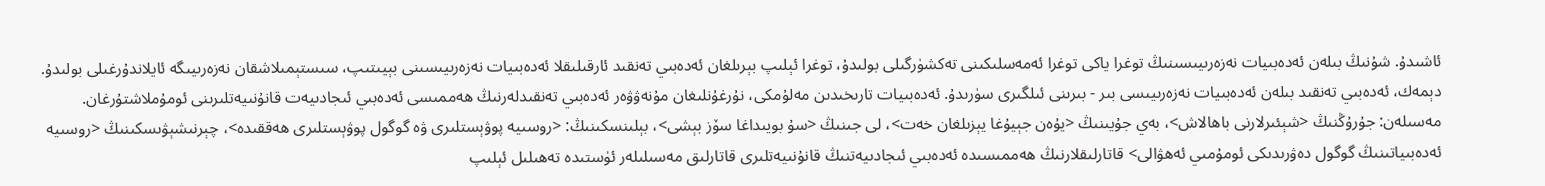ئاشىدۇ. شۇنىڭ بىلەن ئەدەبىيات نەزەرىيىسىنىڭ توغرا ياكى توغرا ئەمەسلىكىنى تەكشۈرگىلى بولىدۇ، توغرا ئېلىپ بېرىلغان ئەدەبىي تەنقىد ئارقىلىقلا ئەدەبىيات نەزەرىيىسىنى بېيىتىپ، سىستېمىلاشقان نەزەرىيىگە ئايلاندۇرغىلى بولىدۇ. دېمەك، ئەدەبىي تەنقىد بىلەن ئەدەبىيات نەزەرىيىسى بىر - بىرىنى ئىلگىرى سۈرىدۇ. ئەدەبىيات تارىخىدىن مەلۇمكى، نۇرغۇنلىغان مۇنەۋۋەر ئەدەبىي تەنقىدلەرنىڭ ھەممىسى ئەدەبىي ئىجادىيەت قانۇنىيەتلىرىنى ئومۇملاشتۇرغان. مەسىلەن: جۇرۇڭنىڭ <شېئىرلارنى باھالاش>، بەي جۇيىنىڭ <يۇەن جېيۇغا يېزىلغان خەت>، لى جىنىڭ <سۇ بويىداغا سۆز بېشى>، بېلىنسكىنىڭ: <روسىيە پوۋېستلىرى ۋە گوگول پوۋېستلىرى ھەققىدە>، چېرنىشېۋىسكىنىڭ <روسىيە ئەدەبىياتىنىڭ گوگول دەۋرىدىكى ئومۇمىي ئەھۋالى> قاتارلىقلارنىڭ ھەممىسىدە ئەدەبىي ئىجادىيەتنىڭ قانۇنىيەتلىرى قاتارلىق مەسىلىلەر ئۈستىدە تەھىلىل ئېلىپ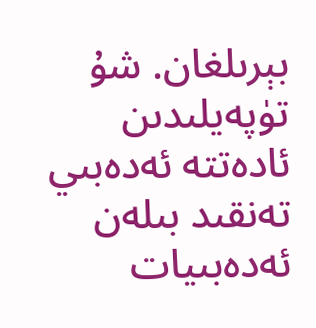بېرىلغان. شۇ تۈپەيلىدىن ئادەتتە ئەدەبىي تەنقىد بىلەن ئەدەبىيات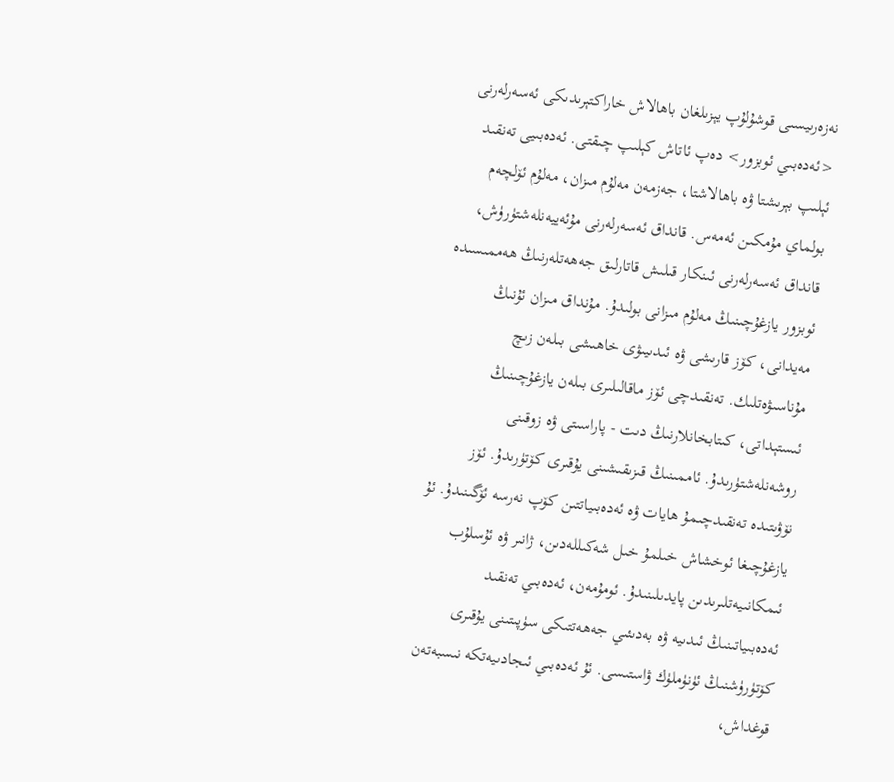نەزەرىيسىى قوشۇلۇپ يېزىلغان باھالاش خاراكتېرىدىكى ئەسەرلەرنى <ئەدەبىي ئوبزور> دەپ ئاتاش كېلىپ چىقتى. ئەدەبىيى تەنقىد ئېلىپ بېرىشتا ۋە باھالاشتا، جەزمەن مەلۇم مىزان، مەلۇم ئۆلچەم بولماي مۇمكىن ئەمەس. قانداق ئەسەرلەرنى مۇئەييەنلەشتۈرۈش، قانداق ئەسەرلەرنى ئىنكار قىلىش قاتارلىق جەھەتلەرنىڭ ھەممىسىدە ئوبزور يازغۇچىنىڭ مەلۇم مىزانى بولىدۇ. مۇنداق مىزان ئۇنىڭ مەيدانى، كۆز قارىشى ۋە ئىدىيىۋى خاھىشى بىلەن زىچ مۇناسىۋەتلىك. تەنقىدچى ئۆز ماقالىلىرى بىلەن يازغۇچىنىڭ ئىستېداتى، كىتابخانلارنىڭ دىت - پاراسىتى ۋە زوقىنى روشەنلەشتۈرىدۇ. ئاممىنىڭ قىزىقىشىنى يۇقىرى كۆتۈرىدۇ. ئۆز نۆۋىتىدە تەنقىدچىمۇ ھايات ۋە ئەدەبىياتتىن كۆپ نەرسە ئۆگىنىدۇ. ئۇ يازغۇچىغا ئوخشاش خىلمۇ خىل شەكىللەدىن، ژانىر ۋە ئۇسلۇب ئىمكانىيەتلىرىدىن پايدىلىنىدۇ. ئومۇمەن، ئەدەبىي تەنقىد ئەدەبىياتىنىڭ ئىدىيە ۋە بەدىئىي جەھەتتىكى سۈپىتىنى يۇقىرى كۆتۈرۈشنىڭ ئۈنۈملۈك ۋاستىسى. ئۇ ئەدەبىي ئىجادىيەتكە نىسبەتەن قوغداش،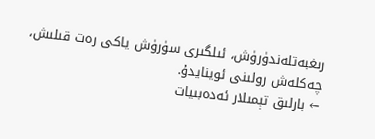رىغبەتلەندۈرۈش، ئىلگىرى سۈرۈش ياكى رەت قىلىش، چەكلەش رولىنى ئوينايدۇ.
← بارلىق تېمىلار ئەدەبىيات